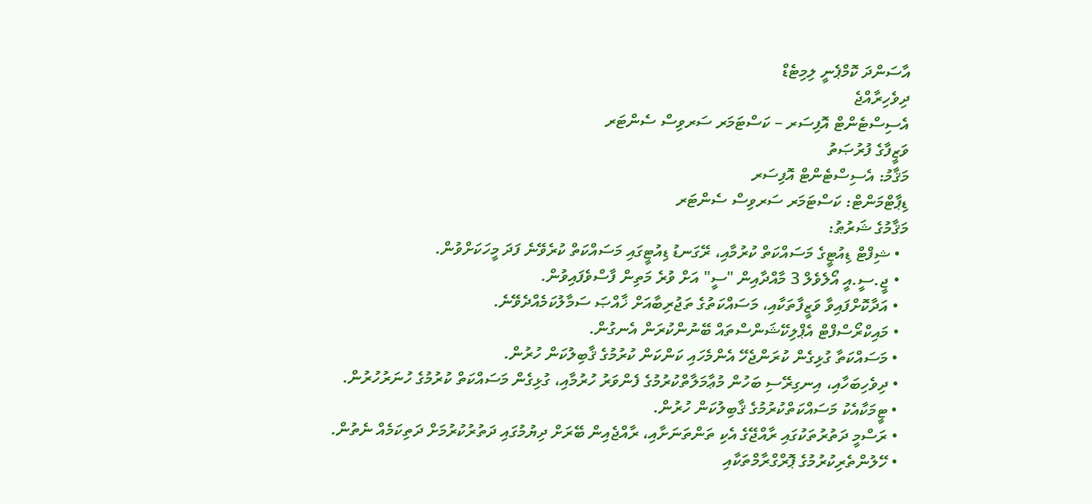އާސަންދަ ކޮމްޕެނީ ލިމިޓެޑް
ދިވެހިރާއްޖެ
އެސިސްޓެންޓް އޮފިސަރ – ކަސްޓަމަރ ސަރވިސް ސެންޓަރ
ވަޒީފާގެ ފުރުޞަތު
މަޤާމު: އެސިސްޓެންޓް އޮފިސަރ
ޑިޕާޓްމަންޓް: ކަސްޓަމަރ ސަރވިސް ސެންޓަރ
މަޤާމުގެ ޝަރުޠު:
  • ޝިފްޓް ޑިއުޓީގެ މަސައްކަތް ކުރުމާއި، ރޭގަނޑު ޑިއުޓީގައި މަސައްކަތް ކުރެވޭނެ ފަދަ މީހަކަށްވުން.
  • ޖީ.ސީ.އީ އޯލެވެލް 3 މާއްދާއިން "ސީ" އަށް ވުރެ މަތިން ފާސްވެފައިވުން.
  • އަދާކޮށްފައިވާ ވަޒީފާތަކާއި، މަސައްކަތުގެ ތަޖުރިބާއަށް ޚާއްޞަ ސަމާލުކަމެއްދެވޭނެ.
  • މައިކްރޯސްފްޓް އެޕްލިކޭޝަންސްތައް ބޭނުންކުރަން އެނގުން.
  • މަސައްކަތާ ގުޅިގެން ކުރަންޖެހޭ އެންމެހައި ކަންކަން ކުރުމުގެ ޤާބިލުކަން ހުރުން.
  • ދިވެހިބަހާއި، އިނގިރޭސި ބަހުން މުޢާމަލާތްކުރުމުގެ ފެންވަރު ހުރުމާއި، ގުޅިގެން މަސައްކަތް ކުރުމުގެ ހުނަރުހުރުން.
  • ޓީމަކާއެކު މަސައްކަތްކުރުމުގެ ޤާބިލުކަން ހުރުން.
  • ރަސްމީ ދަތުރުތަކުގައި ރާއްޖޭގެ އެކި ތަންތަނަށާއި، ރާއްޖެއިން ބޭރަށް ދިޔުމުގައި ދަތުރުކުރުމަށް ދަތިކަމެއް ނެތުން.
  • ހޭލުންތެރިކުރުމުގެ ޕޮރްގްރާމްތަކާއި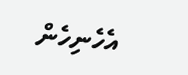އެހެނިހެން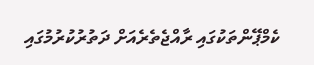ކެމްޕޭންތަކުގައި ރާއްޖެތެރެއަށް ދަތުރުކުރުމުގައި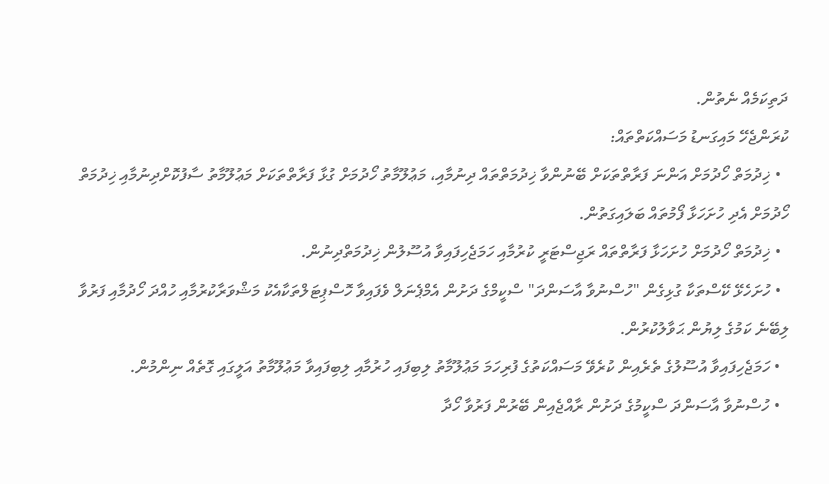ދަތިކަމެއް ނެތުން.
ކުރަންޖެހޭ މައިގަނޑު މަސައްކަތްތައް:
  • ޚިދުމަތް ހޯދުމަށް އަންނަ ފަރާތްތަކަށް ބޭނުންވާ ޚިދުމަތްތައް ދިނުމާއި، މަޢުލޫމާތު ހޯދުމަށް ގުޅާ ފަރާތްތަކަށް މަޢުލޫމާތު ސާފުކޮށްދިނުމާއި ޚިދުމަތް ހޯދުމަށް އެދި ހުށަހަޅާ ފޯމުތައް ބަލައިގަތުން.
  • ޚިދުމަތް ހޯދުމަށް ހުށަހަޅާ ފަރާތްތައް ރަޖިސްޓަރީ ކުރުމާއި ހަމަޖެހިފައިވާ އުސޫލުން ޚިދުމަތްދިނުން.
  • ހުށަހެޅޭ ކޭސްތަކާ ގުޅިގެން "ހުސްނުވާ އާސަންދަ" ސްކީމްގެ ދަށުން އެމްޕެނަލް ވެފައިވާ ހޮސްޕިޓަލްތަކާއެކު މަޝްވަރާކުރުމާއި ހުއްދަ ހޯދުމާއި ފަރުވާ ލިބޭނެ ކަމުގެ ލިޔުން ޙަވާލުކުރުން.
  • ހަމަޖެހިފައިވާ އުސޫލުގެ ތެރެއިން ކުރެވޭ މަސައްކަތުގެ ފުރިހަމަ މަޢުލޫމާތު ލިބިފައި ހުރުމާއި ލިބިފައިވާ މަޢުލޫމާތު އަލީގައި ގޮތެއް ނިންމުން.
  • ހުސްނުވާ އާސަންދަ ސްކީމުގެ ދަށުން ރާއްޖެއިން ބޭރުން ފަރުވާ ހޯދާ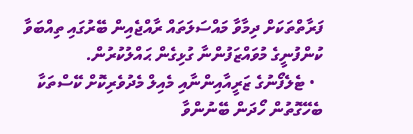ފަރާތްތަކަށް ދިމާވާ މައްސަލަތައް ރާއްޖެއިން ބޭރުގައި ތިއްބަވާ ކުންފުނީގެ މުވައްޒަފުންނާ ގުޅިގެން ޙައްލުކުރުން.
  • ޓެލެފޯނުގެ ޒަރީއާއިންނާއި މެއިލް މެދުވެރިކޮށް ކޭސްތަކާ ބެހޭގޮތުން ހޯދަން ބޭނުންވާ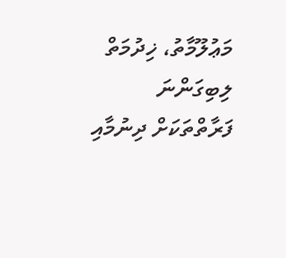މަޢުލޫމާތު، ޚިދުމަތް ލިބިގަންނަ ފަރާތްތަކަށް ދިނުމާއި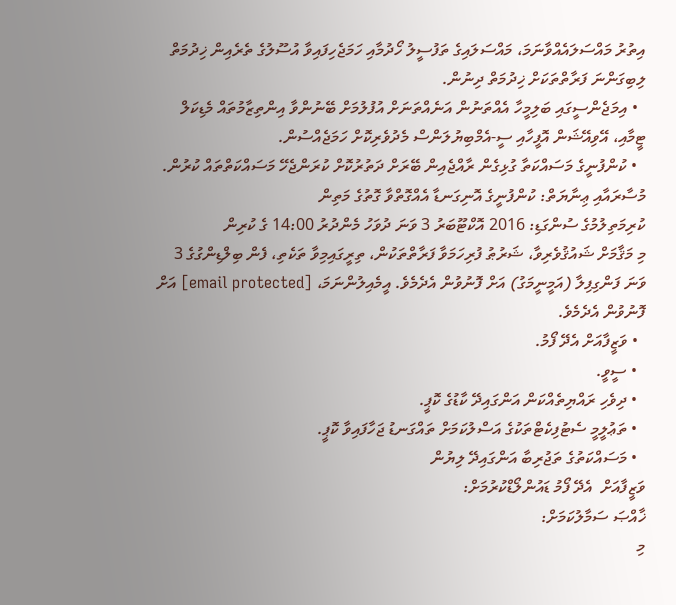އިތުރު މައްސަލައެއްވާނަމަ، މައްސަލައިގެ ތަފުސީލު ހޯދުމާއި ހަމަޖެހިފައިވާ އުސޫލުގެ ތެރެއިން ޚިދުމަތް ލިބިގަންނަ ފަރާތްތަކަށް ޚިދުމަތް ދިނުން.
  • އިމަޖެންސީގައި ބަލިމީހާ އެއްތަނުން އަނެއްތަނަށް އުފުލުމަށް ބޭނުންވާ އިންތިޒާމުތައް މެޑިކަލް ޓީމާއި، އޭވިއޭޝަން އޮފީހާއި ސީ-އެމްބިޔުލަންސް މެދުވެރިކޮށް ހަމަޖެއްސުން.
  • ކުންފުނީގެ މަސައްކަތާ ގުޅިގެން ރާއްޖެއިން ބޭރަށް ދަތުރުކޮށް ކުރަންޖެހޭ މަސައްކަތްތައް ކުރުން.
މުސާރައާއި ޢިނާޔަތް: ކުންފުނީގެ އޮނިގަނޑާ އެއްގޮތްވާ ގޮތުގެ މަތިން
ކުރިމަތިލުމުގެ ސުންގަޑި: 2016 އޮކްޓޫބަރު 3 ވަނަ ދުވަހު މެންދުރު 14:00 ގެ ކުރިން
މި މަޤާމަށް ޝައުޤުވެރިވާ، ޝަރުޠު ފުރިހަމަވާ ފަރާތްތަކުން، ތިރީގައިމިވާ ތަކެތި، ފެން ބިލްޑިންގުގެ 3 ވަނަ ފަންގިފިލާ (އަމީނީމަގު) އަށް ފޮނުވުން އެދެމެވެ. އީމެއިލުންނަމަ، [email protected] އަށް ފޮނުވުން އެދެމެވެ.
  • ވަޒީފާއަށް އެދޭ ފޯމު.
  • ސީވީ.
  • ދިވެހި ރައްޔިތެއްކަން އަންގައިދޭ ކާޑުގެ ކޮޕީ.
  • ތަޢުލީމީ ސެޓުފިކެޓްތަކުގެ އަސްލުކަމަށް ތައްގަނޑު ޖަހާފައިވާ ކޮޕީ.
  • މަސައްކަތުގެ ތަޖުރިބާ އަންގައިދޭ ލިޔުން
ވަޒީފާއަށް  އެދޭ ފޯމު ޑައުންލޯޑްކުރުމަށް:
ޚާއްޞަ ސަމާލުކަމަށް:
މި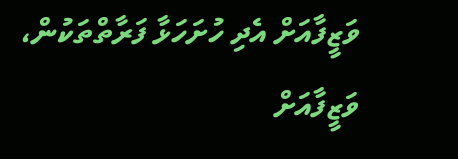ވަޒީފާއަށް އެދި ހުށަހަޅާ ފަރާތްތަކުން، ވަޒީފާއަށް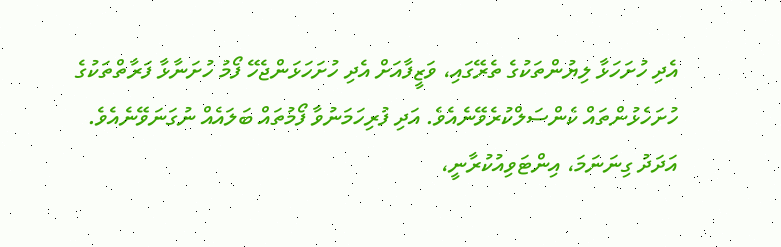އެދި ހުށަހަޅާ ލިޔުންތަކުގެ ތެރޭގައި، ވަޒީފާއަށް އެދި ހުށަހަޅަންޖެހޭ ފޯމު ހުށަނާޅާ ފަރާތްތަކުގެ ހުށަހެޅުންތައް ކެންސަލްކުރެވޭނެއެވެ. އަދި ފުރިހަމަނުވާ ފޯމުތައް ބަލައެއް ނުގަނަވޭނެއެވެ.
އަދަދު ގިނަނަމަ، އިންޓަވިއުކުރާނީ،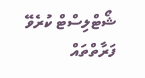ޝޯޓްލިސްޓް ކުރެވޭ ފަރާތްތައް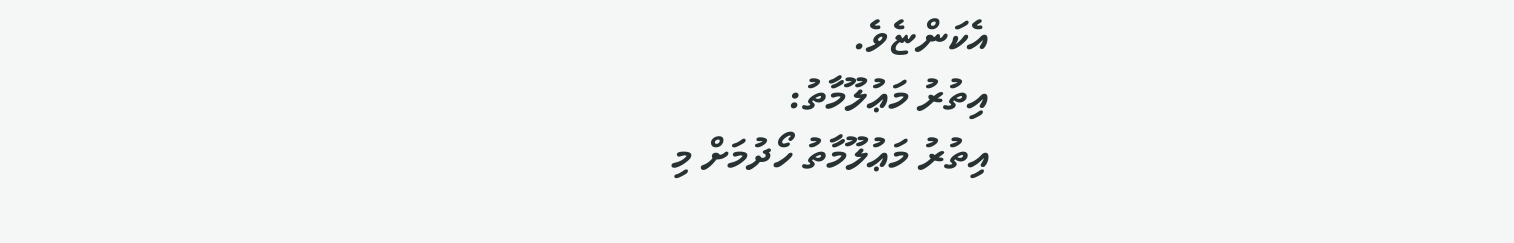އެކަންޏެވެ.
އިތުރު މަޢުލޫމާތު:
އިތުރު މަޢުލޫމާތު ހޯދުމަށް މި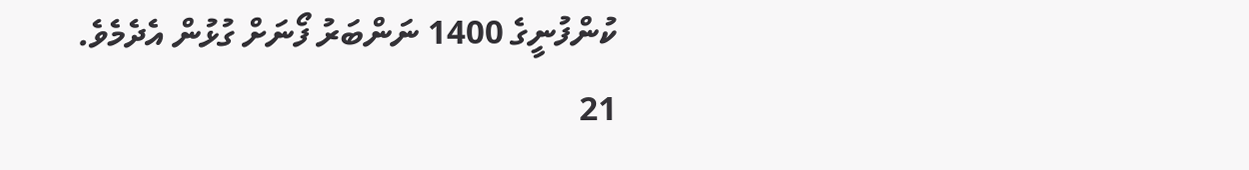ކުންފުނީގެ 1400 ނަންބަރު ފޯނަށް ގުޅުން އެދެމެވެ.
21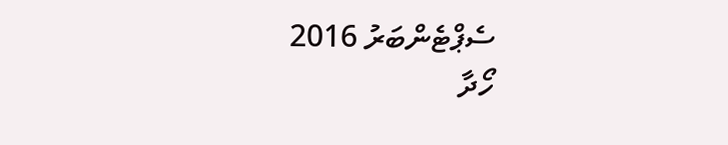ސެޕްޓެންބަރު 2016
ހޯދާ